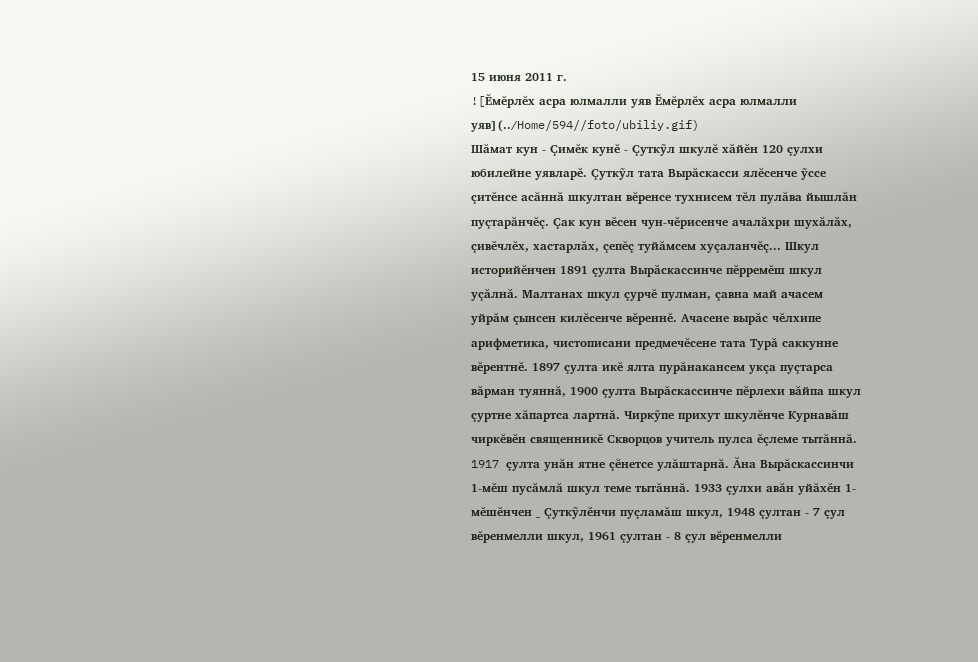15 июня 2011 г.
![Ĕмĕрлĕх асра юлмалли уяв Ĕмĕрлĕх асра юлмалли уяв](../Home/594//foto/ubiliy.gif)
Шăмат кун - Çимĕк кунĕ - Çуткỹл шкулĕ хăйĕн 120 çулхи юбилейне уявларĕ. Çуткỹл тата Вырăскасси ялĕсенче ỹссе çитĕнсе асăннă шкултан вĕренсе тухнисем тĕл пулăва йышлăн пуçтарăнчĕç. Çак кун вĕсен чун-чĕрисенче ачалăхри шухăлăх, çивĕчлĕх, хастарлăх, çепĕç туйăмсем хуçаланчĕç... Шкул историйĕнчен 1891 çулта Вырăскассинче пĕрремĕш шкул уçăлнă. Малтанах шкул çурчĕ пулман, çавна май ачасем уйрăм çынсен килĕсенче вĕреннĕ. Ачасене вырăс чĕлхипе арифметика, чистописани предмечĕсене тата Турă саккунне вĕрентнĕ. 1897 çулта икĕ ялта пурăнакансем укçа пуçтарса вăрман туяннă, 1900 çулта Вырăскассинче пĕрлехи вăйпа шкул çуртне хăпартса лартнă. Чиркỹпе прихут шкулĕнче Курнавăш чиркĕвĕн священникĕ Скворцов учитель пулса ĕçлеме тытăннă. 1917 çулта унăн ятне çĕнетсе улăштарнă. Ăна Вырăскассинчи 1-мĕш пусăмлă шкул теме тытăннă. 1933 çулхи авăн уйăхĕн 1-мĕшĕнчен _ Çуткỹлĕнчи пуçламăш шкул, 1948 çултан - 7 çул вĕренмелли шкул, 1961 çултан - 8 çул вĕренмелли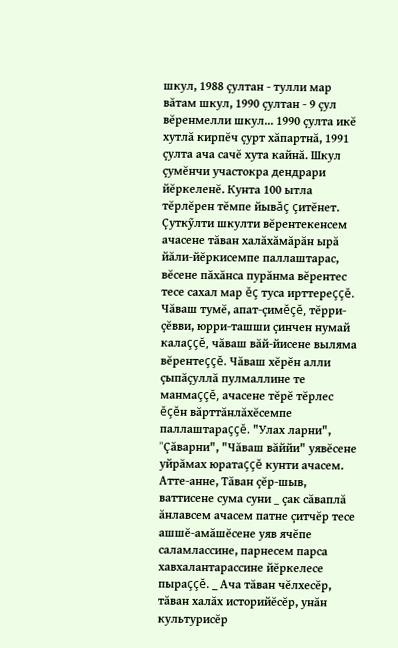шкул, 1988 çултан - тулли мар вăтам шкул, 1990 çултан - 9 çул вĕренмелли шкул... 1990 çулта икĕ хутлă кирпĕч çурт хăпартнă, 1991 çулта ача сачĕ хута кайнă. Шкул çумĕнчи участокра дендрари йĕркеленĕ. Кунта 100 ытла тĕрлĕрен тĕмпе йывăç çитĕнет. Çуткỹлти шкулти вĕрентекенсем ачасене тăван халăхăмăрăн ырă йăли-йĕркисемпе паллаштарас, вĕсене пăхăнса пурăнма вĕрентес тесе сахал мар ĕç туса ирттереççĕ. Чăваш тумĕ, апат-çимĕçĕ, тĕрри- çĕвви, юрри-ташши çинчен нумай калаççĕ, чăваш вăй-йисене выляма вĕрентеççĕ. Чăваш хĕрĕн алли çыпăçуллă пулмаллине те манмаççĕ, ачасене тĕрĕ тĕрлес ĕçĕн вăрттăнлăхĕсемпе паллаштараççĕ. "Улах ларни", "Çăварни", "Чăваш вăййи" уявĕсене уйрăмах юратаççĕ кунти ачасем. Атте-анне, Тăван çĕр-шыв, ваттисене сума суни _ çак сăваплă ăнлавсем ачасем патне çитчĕр тесе ашшĕ-амăшĕсене уяв ячĕпе саламлассине, парнесем парса хавхалантарассине йĕркелесе пыраççĕ. _ Ача тăван чĕлхесĕр, тăван халăх историйĕсĕр, унăн культурисĕр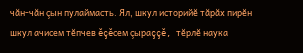чăн-чăн çын пулаймасть. Ял, шкул историйĕ тăрăх пирĕн шкул ачисем тĕпчев ĕçĕсем çыраççĕ, тĕрлĕ наука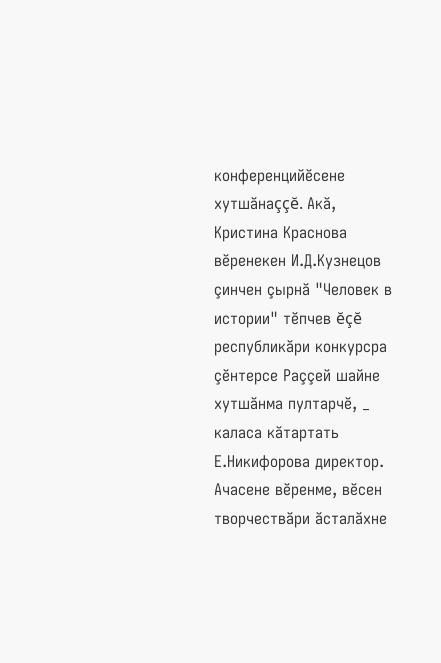конференцийĕсене хутшăнаççĕ. Акă, Кристина Краснова вĕренекен И.Д.Кузнецов çинчен çырнă "Человек в истории" тĕпчев ĕçĕ республикăри конкурсра çĕнтерсе Раççей шайне хутшăнма пултарчĕ, _ каласа кăтартать Е.Никифорова директор. Ачасене вĕренме, вĕсен творчествăри ăсталăхне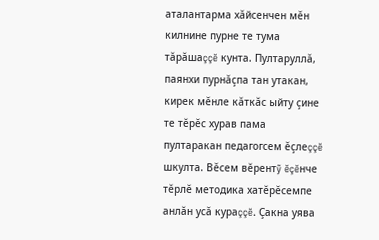аталантарма хăйсенчен мĕн килнине пурне те тума тăрăшаççĕ кунта. Пултаруллă, паянхи пурнăçпа тан утакан, кирек мĕнле кăткăс ыйту çине те тĕрĕс хурав пама пултаракан педагогсем ĕçлеççĕ шкулта. Вĕсем вĕрентỹ ĕçĕнче тĕрлĕ методика хатĕрĕсемпе анлăн усă кураççĕ. Çакна уява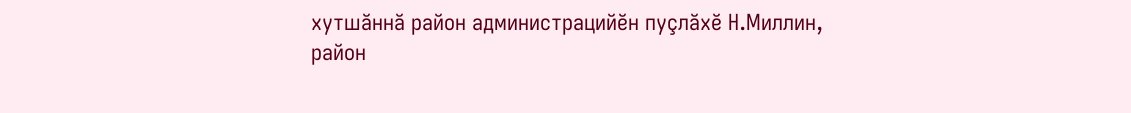хутшăннă район администрацийĕн пуçлăхĕ Н.Миллин, район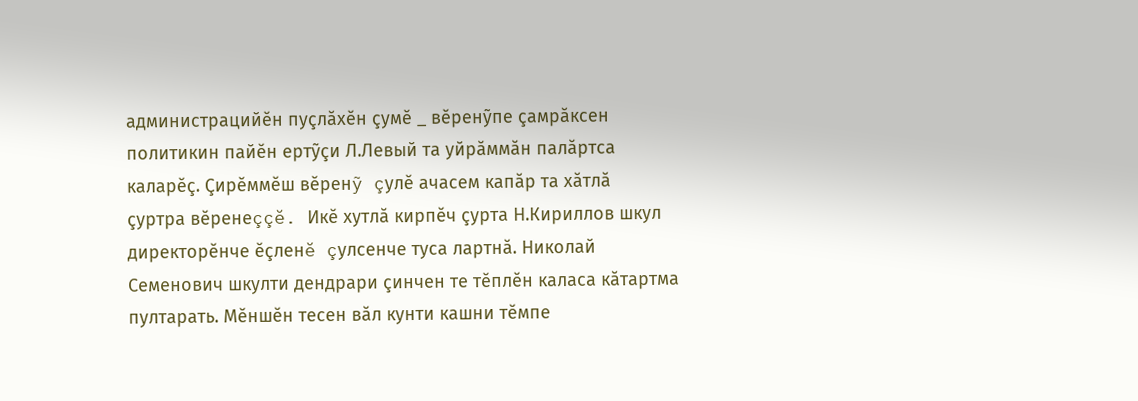администрацийĕн пуçлăхĕн çумĕ _ вĕренỹпе çамрăксен политикин пайĕн ертỹçи Л.Левый та уйрăммăн палăртса каларĕç. Çирĕммĕш вĕренỹ çулĕ ачасем капăр та хăтлă çуртра вĕренеççĕ. Икĕ хутлă кирпĕч çурта Н.Кириллов шкул директорĕнче ĕçленĕ çулсенче туса лартнă. Николай Семенович шкулти дендрари çинчен те тĕплĕн каласа кăтартма пултарать. Мĕншĕн тесен вăл кунти кашни тĕмпе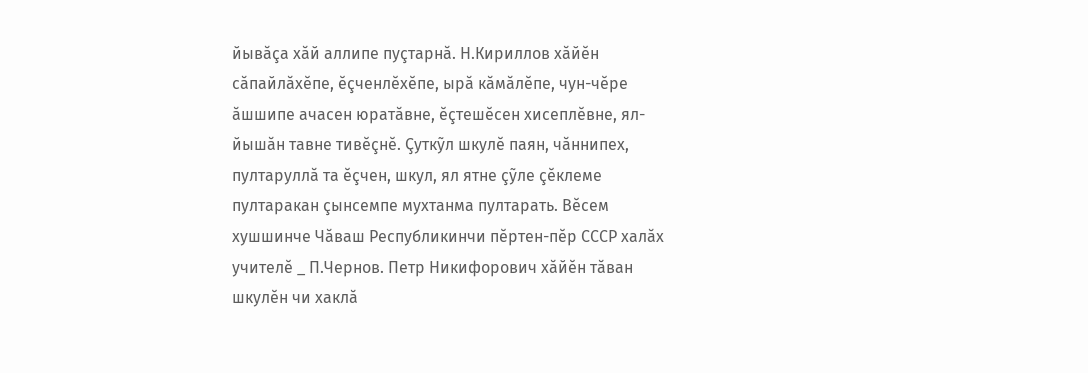йывăçа хăй аллипе пуçтарнă. Н.Кириллов хăйĕн сăпайлăхĕпе, ĕçченлĕхĕпе, ырă кăмăлĕпе, чун-чĕре ăшшипе ачасен юратăвне, ĕçтешĕсен хисеплĕвне, ял-йышăн тавне тивĕçнĕ. Çуткỹл шкулĕ паян, чăннипех, пултаруллă та ĕçчен, шкул, ял ятне çỹле çĕклеме пултаракан çынсемпе мухтанма пултарать. Вĕсем хушшинче Чăваш Республикинчи пĕртен-пĕр СССР халăх учителĕ _ П.Чернов. Петр Никифорович хăйĕн тăван шкулĕн чи хаклă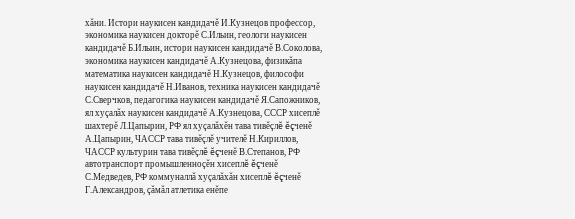хăни. Истори наукисен кандидачĕ И.Кузнецов профессор, экономика наукисен докторĕ С.Ильин, геологи наукисен кандидачĕ Б.Ильин, истори наукисен кандидачĕ В.Соколова, экономика наукисен кандидачĕ А.Кузнецова, физикăпа математика наукисен кандидачĕ Н.Кузнецов, философи наукисен кандидачĕ Н.Иванов, техника наукисен кандидачĕ С.Сверчков, педагогика наукисен кандидачĕ Я.Сапожников, ял хуçалăх наукисен кандидачĕ А.Кузнецова, СССР хисеплĕ шахтерĕ Л.Цапырин, РФ ял хуçалăхĕн тава тивĕçлĕ ĕçченĕ А.Цапырин, ЧАССР тава тивĕçлĕ учителĕ Н.Кириллов, ЧАССР культурин тава тивĕçлĕ ĕçченĕ В.Степанов, РФ автотранспорт промышленноçĕн хисеплĕ ĕçченĕ С.Медведев, РФ коммуналлă хуçалăхăн хисеплĕ ĕçченĕ Г.Александров, çăмăл атлетика енĕпе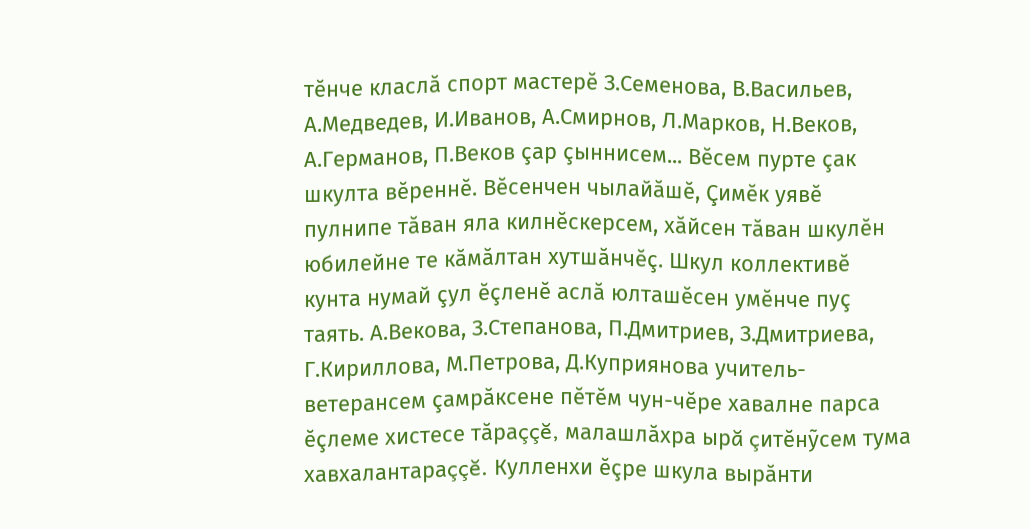тĕнче класлă спорт мастерĕ З.Семенова, В.Васильев, А.Медведев, И.Иванов, А.Смирнов, Л.Марков, Н.Веков, А.Германов, П.Веков çар çыннисем... Вĕсем пурте çак шкулта вĕреннĕ. Вĕсенчен чылайăшĕ, Çимĕк уявĕ пулнипе тăван яла килнĕскерсем, хăйсен тăван шкулĕн юбилейне те кăмăлтан хутшăнчĕç. Шкул коллективĕ кунта нумай çул ĕçленĕ аслă юлташĕсен умĕнче пуç таять. А.Векова, З.Степанова, П.Дмитриев, З.Дмитриева, Г.Кириллова, М.Петрова, Д.Куприянова учитель-ветерансем çамрăксене пĕтĕм чун-чĕре хавалне парса ĕçлеме хистесе тăраççĕ, малашлăхра ырă çитĕнỹсем тума хавхалантараççĕ. Кулленхи ĕçре шкула вырăнти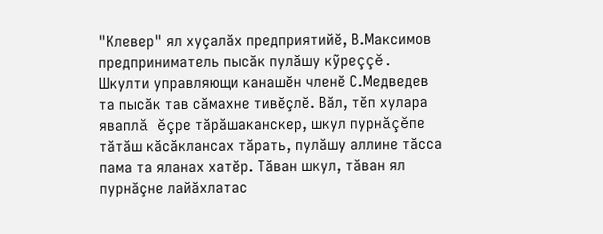"Клевер" ял хуçалăх предприятийĕ, В.Максимов предприниматель пысăк пулăшу кỹреççĕ. Шкулти управляющи канашĕн членĕ С.Медведев та пысăк тав сăмахне тивĕçлĕ. Вăл, тĕп хулара яваплă ĕçре тăрăшаканскер, шкул пурнăçĕпе тăтăш кăсăклансах тăрать, пулăшу аллине тăсса пама та яланах хатĕр. Тăван шкул, тăван ял пурнăçне лайăхлатас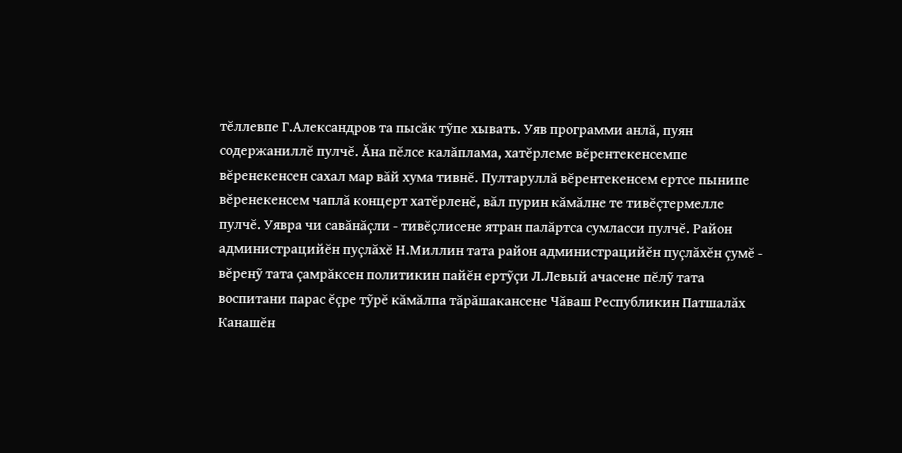тĕллевпе Г.Александров та пысăк тỹпе хывать. Уяв программи анлă, пуян содержаниллĕ пулчĕ. Ăна пĕлсе калăплама, хатĕрлеме вĕрентекенсемпе вĕренекенсен сахал мар вăй хума тивнĕ. Пултаруллă вĕрентекенсем ертсе пынипе вĕренекенсем чаплă концерт хатĕрленĕ, вăл пурин кăмăлне те тивĕçтермелле пулчĕ. Уявра чи савăнăçли - тивĕçлисене ятран палăртса сумласси пулчĕ. Район администрацийĕн пуçлăхĕ Н.Миллин тата район администрацийĕн пуçлăхĕн çумĕ - вĕренỹ тата çамрăксен политикин пайĕн ертỹçи Л.Левый ачасене пĕлỹ тата воспитани парас ĕçре тỹрĕ кăмăлпа тăрăшакансене Чăваш Республикин Патшалăх Канашĕн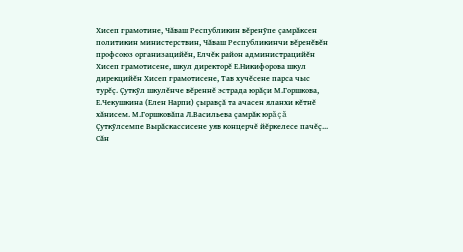Хисеп грамотине, Чăваш Республикин вĕренỹпе çамрăксен политикин министерствин, Чăваш Республикинчи вĕренĕвĕн профсоюз организацийĕн, Елчĕк район администрацийĕн Хисеп грамотисене, шкул директорĕ Е.Никифорова шкул дирекцийĕн Хисеп грамотисене, Тав хучĕсене парса чыс турĕç. Çуткỹл шкулĕнче вĕреннĕ эстрада юрăçи М.Горшкова, Е.Чекушкина (Елен Нарпи) çыравçă та ачасен яланхи кĕтнĕ хăнисем. М.Горшковăпа Л.Васильева çамрăк юрăçă Çуткỹлсемпе Вырăскассисене уяв концерчĕ йĕркелесе пачĕç...
Сăн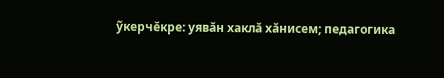ỹкерчĕкре: уявăн хаклă хăнисем; педагогика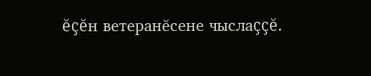ĕçĕн ветеранĕсене чыслаççĕ.